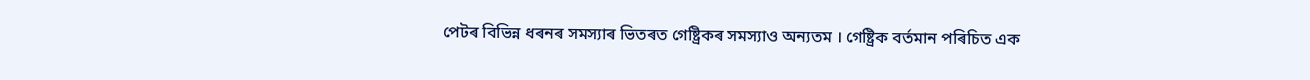পেটৰ বিভিন্ন ধৰনৰ সমস্যাৰ ভিতৰত গেষ্ট্ৰিকৰ সমস্যাও অন্যতম । গেষ্ট্ৰিক বৰ্তমান পৰিচিত এক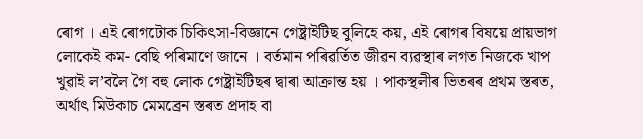ৰোগ । এই ৰোগটোক চিকিৎসা-বিজ্ঞানে গেষ্ট্ৰাইটিছ বুলিহে কয়, এই ৰোগৰ বিষয়ে প্ৰায়ভাগ লোকেই কম- বেছি পৰিমাণে জানে । বৰ্তমান পৰিৱৰ্তিত জীৱন ব্যৱস্থাৰ লগত নিজকে খাপ খুৱাই ল’বলৈ গৈ বহু লোক গেষ্ট্ৰাইটিছৰ দ্বাৰা আক্ৰান্ত হয় । পাকস্থলীৰ ভিতৰৰ প্ৰথম স্তৰত, অৰ্থাৎ মিউকাচ মেমব্ৰেন স্তৰত প্ৰদাহ বা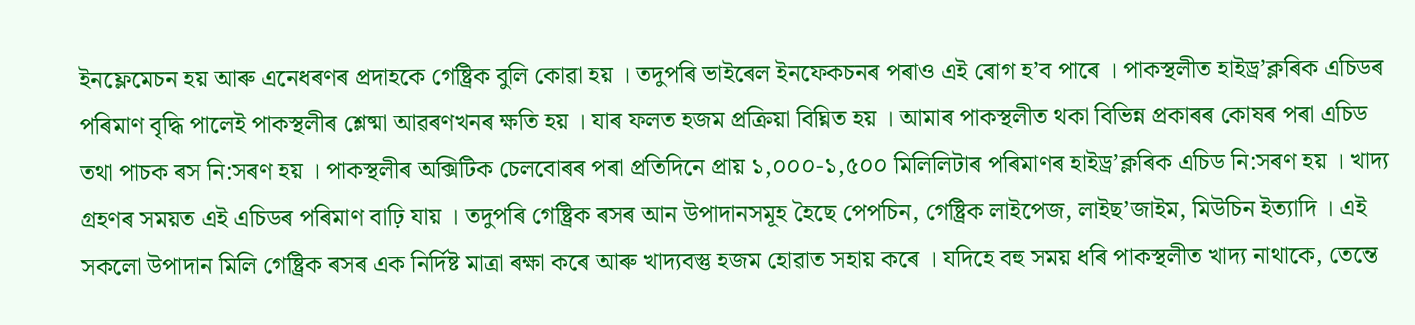ইনফ্লেমেচন হয় আৰু এনেধৰণৰ প্ৰদাহকে গেষ্ট্ৰিক বুলি কোৱা হয় । তদুপৰি ভাইৰেল ইনফেকচনৰ পৰাও এই ৰোগ হ’ব পাৰে । পাকস্থলীত হাইড্ৰ’ক্লৰিক এচিডৰ পৰিমাণ বৃদ্ধি পালেই পাকস্থলীৰ শ্লেষ্মা আৱৰণখনৰ ক্ষতি হয় । যাৰ ফলত হজম প্ৰক্ৰিয়া বিঘ্নিত হয় । আমাৰ পাকস্থলীত থকা বিভিন্ন প্ৰকাৰৰ কোষৰ পৰা এচিড তথা পাচক ৰস নি:সৰণ হয় । পাকস্থলীৰ অক্সিটিক চেলবোৰৰ পৰা প্ৰতিদিনে প্ৰায় ১,০০০-১,৫০০ মিলিলিটাৰ পৰিমাণৰ হাইড্ৰ’ক্লৰিক এচিড নি:সৰণ হয় । খাদ্য গ্ৰহণৰ সময়ত এই এচিডৰ পৰিমাণ বাঢ়ি যায় । তদুপৰি গেষ্ট্ৰিক ৰসৰ আন উপাদানসমূহ হৈছে পেপচিন, গেষ্ট্ৰিক লাইপেজ, লাইছ’জাইম, মিউচিন ইত্যাদি । এই সকলো উপাদান মিলি গেষ্ট্ৰিক ৰসৰ এক নিৰ্দিষ্ট মাত্ৰা ৰক্ষা কৰে আৰু খাদ্যবস্তু হজম হোৱাত সহায় কৰে । যদিহে বহু সময় ধৰি পাকস্থলীত খাদ্য নাথাকে, তেন্তে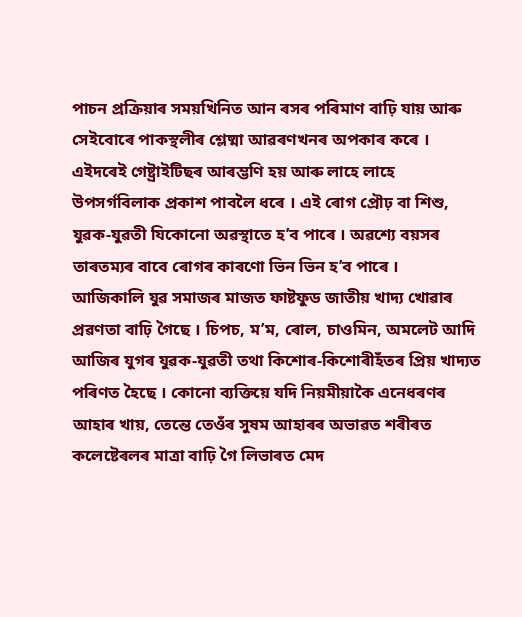পাচন প্ৰক্ৰিয়াৰ সময়খিনিত আন ৰসৰ পৰিমাণ বাঢ়ি যায় আৰু সেইবোৰে পাকস্থলীৰ শ্লেষ্মা আৱৰণখনৰ অপকাৰ কৰে । এইদৰেই গেষ্ট্ৰাইটিছৰ আৰম্ভণি হয় আৰু লাহে লাহে উপসৰ্গবিলাক প্ৰকাশ পাবলৈ ধৰে । এই ৰোগ প্ৰৌঢ় বা শিশু, যুৱক-যুৱতী যিকোনো অৱস্থাতে হ’ব পাৰে । অৱশ্যে বয়সৰ তাৰতম্যৰ বাবে ৰোগৰ কাৰণো ভিন ভিন হ’ব পাৰে ।
আজিকালি যুৱ সমাজৰ মাজত ফাষ্টফুড জাতীয় খাদ্য খোৱাৰ প্ৰৱণতা বাঢ়ি গৈছে । চিপচ, ম’ম, ৰোল, চাওমিন, অমলেট আদি আজিৰ যুগৰ যুৱক-যুৱতী তথা কিশোৰ-কিশোৰীহঁতৰ প্ৰিয় খাদ্যত পৰিণত হৈছে । কোনো ব্যক্তিয়ে যদি নিয়মীয়াকৈ এনেধৰণৰ আহাৰ খায়, তেন্তে তেওঁৰ সুষম আহাৰৰ অভাৱত শৰীৰত কলেষ্টেৰলৰ মাত্ৰা বাঢ়ি গৈ লিভাৰত মেদ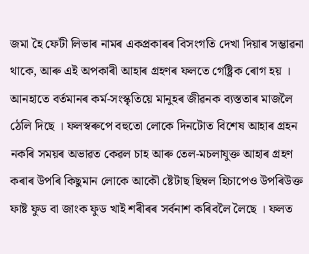জমা হৈ ফেটী লিভাৰ নামৰ একপ্ৰকাৰৰ বিসংগতি দেখা দিয়াৰ সম্ভাৱনা থাকে, আৰু এই অপকাৰী আহাৰ গ্ৰহণৰ ফলতে গেষ্ট্ৰিক ৰোগ হয় । আনহাতে বৰ্তমানৰ কৰ্ম-সংস্কৃতিয়ে মানুহৰ জীৱনক ব্যস্ততাৰ মাজলৈ ঠেলি দিছে । ফলস্বৰুপে বহুতো লোকে দিনটোত বিশেষ আহাৰ গ্ৰহন নকৰি সময়ৰ অভাৱত কেৱল চাহ আৰু তেল-মচলাযুক্ত আহাৰ গ্ৰহণ কৰাৰ উপৰি কিছুমান লোকে আকৌ ষ্টেটাছ ছিম্বল হিচাপেও উপৰিউক্ত ফাষ্ট ফুড বা জাংক ফুড খাই শৰীৰৰ সৰ্বনাশ কৰিবলৈ লৈছে । ফলত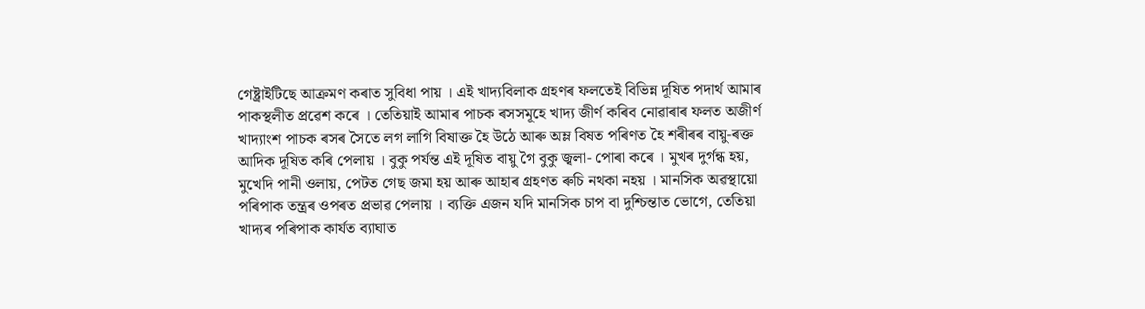গেষ্ট্ৰাইটিছে আক্ৰমণ কৰাত সুবিধা পায় । এই খাদ্যবিলাক গ্ৰহণৰ ফলতেই বিভিন্ন দূষিত পদাৰ্থ আমাৰ পাকস্থলীত প্ৰৱেশ কৰে । তেতিয়াই আমাৰ পাচক ৰসসমূহে খাদ্য জীৰ্ণ কৰিব নোৱাৰাৰ ফলত অজীৰ্ণ খাদ্যাংশ পাচক ৰসৰ সৈতে লগ লাগি বিষাক্ত হৈ উঠে আৰু অম্ল বিষত পৰিণত হৈ শৰীৰৰ বায়ু-ৰক্ত আদিক দূষিত কৰি পেলায় । বুকু পৰ্যন্ত এই দূষিত বায়ু গৈ বুকু জ্বলা- পোৰা কৰে । মুখৰ দুৰ্গন্ধ হয়, মুখেদি পানী ওলায়, পেটত গেছ জমা হয় আৰু আহাৰ গ্ৰহণত ৰুচি নথকা নহয় । মানসিক অৱস্থায়ো পৰিপাক তন্ত্ৰৰ ওপৰত প্ৰভাৱ পেলায় । ব্যক্তি এজন যদি মানসিক চাপ বা দুশ্চিন্তাত ভোগে, তেতিয়া খাদ্যৰ পৰিপাক কাৰ্যত ব্যাঘাত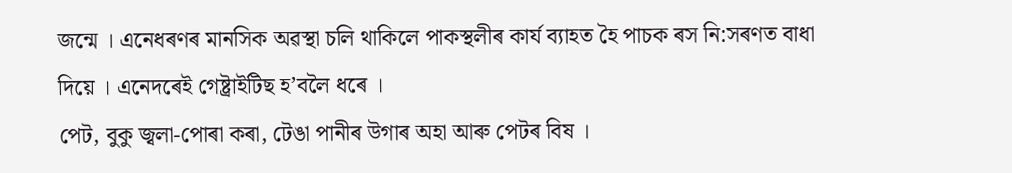জন্মে । এনেধৰণৰ মানসিক অৱস্থা চলি থাকিলে পাকস্থলীৰ কাৰ্য ব্যাহত হৈ পাচক ৰস নি:সৰণত বাধা দিয়ে । এনেদৰেই গেষ্ট্ৰাইটিছ হ’বলৈ ধৰে ।
পেট, বুকু জ্বলা-পোৰা কৰা, টেঙা পানীৰ উগাৰ অহা আৰু পেটৰ বিষ ।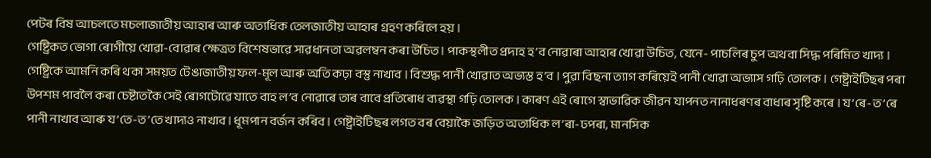পেটৰ বিষ আচলতে মচলাজাতীয় আহাৰ আৰু অত্যধিক তেলজাতীয় আহাৰ গ্ৰহণ কৰিলে হয় ।
গেষ্ট্ৰিকত ভোগা ৰোগীয়ে খোৱা-বোৱাৰ ক্ষেত্ৰত বিশেষভাৱে সাৱধানতা অৱলম্বন কৰা উচিত । পাকস্থলীত প্ৰদাহ হ’ব নোৱাৰা আহাৰ খোৱা উচিত, যেনে- পাচলিৰ চুপ অথবা সিদ্ধ পৰিমিত খাদ্য । গেষ্ট্ৰিকে আমনি কৰি থকা সময়ত টেঙাজাতীয় ফল-মূল আৰু অতি কঢ়া বস্তু নাখাব । বিশুদ্ধ পানী খোৱাত অভ্যস্ত হ’ব । পুৱা বিছনা ত্যাগ কৰিয়েই পানী খোৱা অভ্যাস গঢ়ি তোলক । গেষ্ট্ৰাইটিছৰ পৰা উপশম পাবলৈ কৰা চেষ্টাতকৈ সেই ৰোগটোৱে যাতে বাহ ল’ব নোৱাৰে তাৰ বাবে প্ৰতিৰোধ ব্যৱস্থা গঢ়ি তোলক । কাৰণ এই ৰোগে স্বাভাৱিক জীৱন যাপনত নানাধৰণৰ বাধাৰ সৃষ্টি কৰে । য’ৰে-ত’ৰে পানী নাখাব আৰু য’তে-ত’তে খাদ্যও নাখাব । ধূমপান বৰ্জন কৰিব । গেষ্ট্ৰাইটিছৰ লগত বৰ বেয়াকৈ জড়িত অত্যধিক ল’ৰা-ঢপৰা, মানসিক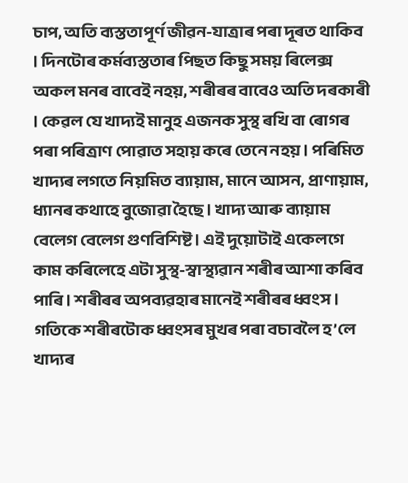চাপ, অতি ব্যস্ততাপূৰ্ণ জীৱন-যাত্ৰাৰ পৰা দূৰত থাকিব । দিনটোৰ কৰ্মব্যস্ততাৰ পিছত কিছু সময় ৰিলেক্স অকল মনৰ বাবেই নহয়, শৰীৰৰ বাবেও অতি দৰকাৰী । কেৱল যে খাদ্যই মানুহ এজনক সুস্থ ৰখি বা ৰোগৰ পৰা পৰিত্ৰাণ পোৱাত সহায় কৰে তেনে নহয় । পৰিমিত খাদ্যৰ লগতে নিয়মিত ব্যায়াম, মানে আসন, প্ৰাণায়াম, ধ্যানৰ কথাহে বুজোৱা হৈছে । খাদ্য আৰু ব্যায়াম বেলেগ বেলেগ গুণবিশিষ্ট । এই দুয়োটাই একেলগে কাম কৰিলেহে এটা সুস্থ-স্বাস্থ্যৱান শৰীৰ আশা কৰিব পাৰি । শৰীৰৰ অপব্যৱহাৰ মানেই শৰীৰৰ ধ্বংস । গতিকে শৰীৰটোক ধ্বংসৰ মুখৰ পৰা বচাবলৈ হ’লে খাদ্যৰ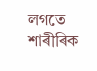লগতে শাৰীৰিক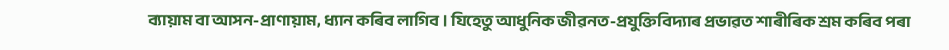ব্যায়াম বা আসন-প্ৰাণায়াম, ধ্যান কৰিব লাগিব । যিহেতু আধুনিক জীৱনত-প্ৰযুক্তিবিদ্যাৰ প্ৰভাৱত শাৰীৰিক শ্ৰম কৰিব পৰা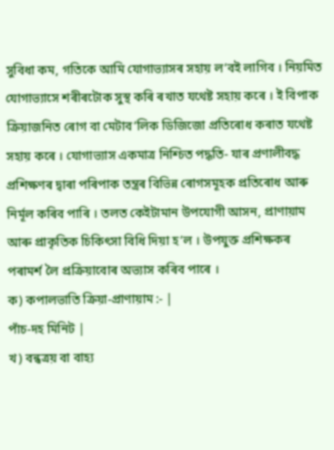সুবিধা কম, গতিকে আমি যোগাভ্যাসৰ সহায় ল’বই লাগিব । নিয়মিত যোগাভ্যাসে শৰীৰটোক সুস্থ কৰি ৰখাত যথেষ্ট সহায় কৰে । ই বিপাক ক্ৰিয়াজনিত ৰোগ বা মেটাব’লিক ডিজিজো প্ৰতিৰোধ কৰাত যথেষ্ট সহায় কৰে । যোগাভ্যাস একমাত্ৰ নিশ্চিত পদ্ধতি- যাৰ প্ৰণালীবদ্ধ প্ৰশিক্ষণৰ দ্বাৰা পৰিপাক তন্ত্ৰৰ বিভিন্ন ৰোগসমূহক প্ৰতিৰোধ আৰু নিৰ্মূল কৰিব পাৰি । তলত কেইটামান উপযোগী আসন, প্ৰাণায়াম আৰু প্ৰাকৃতিক চিকিৎসা বিধি দিয়া হ’ল । উপযুক্ত প্ৰশিক্ষকৰ পৰামৰ্শ লৈ প্ৰক্ৰিয়াবোৰ অভ্যাস কৰিব পাৰে ।
ক) কপালভাতি ক্ৰিয়া-প্ৰাণায়াম :- |
পাঁচ-দহ মিনিট |
খ) বন্ধত্ৰয় বা বাহ্য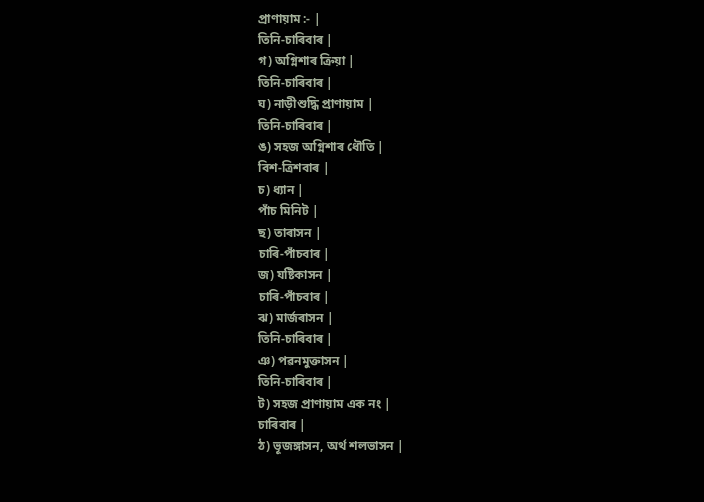প্ৰাণায়াম :- |
তিনি-চাৰিবাৰ |
গ) অগ্নিশাৰ ক্ৰিয়া |
তিনি-চাৰিবাৰ |
ঘ) নাড়ীশুদ্ধি প্ৰাণায়াম |
তিনি-চাৰিবাৰ |
ঙ) সহজ অগ্নিশাৰ ধৌতি |
বিশ-ত্ৰিশবাৰ |
চ) ধ্যান |
পাঁচ মিনিট |
ছ) তাৰাসন |
চাৰি-পাঁচবাৰ |
জ) যষ্টিকাসন |
চাৰি-পাঁচবাৰ |
ঝ) মাৰ্জৰাসন |
তিনি-চাৰিবাৰ |
ঞ) পৱনমুক্তাসন |
তিনি-চাৰিবাৰ |
ট) সহজ প্ৰাণায়াম এক নং |
চাৰিবাৰ |
ঠ) ভূজঙ্গাসন, অৰ্থ শলভাসন |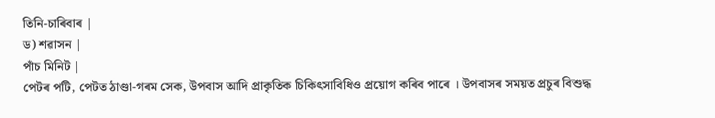তিনি-চাৰিবাৰ |
ড) শৱাসন |
পাঁচ মিনিট |
পেটৰ পটি, পেটত ঠাণ্ডা-গৰম সেক, উপবাস আদি প্ৰাকৃতিক চিকিৎসাবিধিও প্ৰয়োগ কৰিব পাৰে । উপবাসৰ সময়ত প্ৰচুৰ বিশুদ্ধ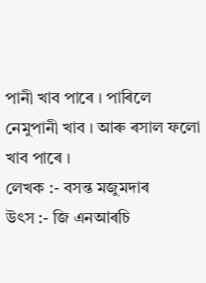পানী খাব পাৰে । পাৰিলে নেমুপানী খাব । আৰু ৰসাল ফলো খাব পাৰে ।
লেখক :- বসন্ত মজুমদাৰ
উৎস :- জি এনআৰচি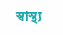স্বাস্থ্য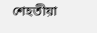শেহতীয়া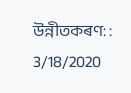উন্নীতকৰণ: : 3/18/2020